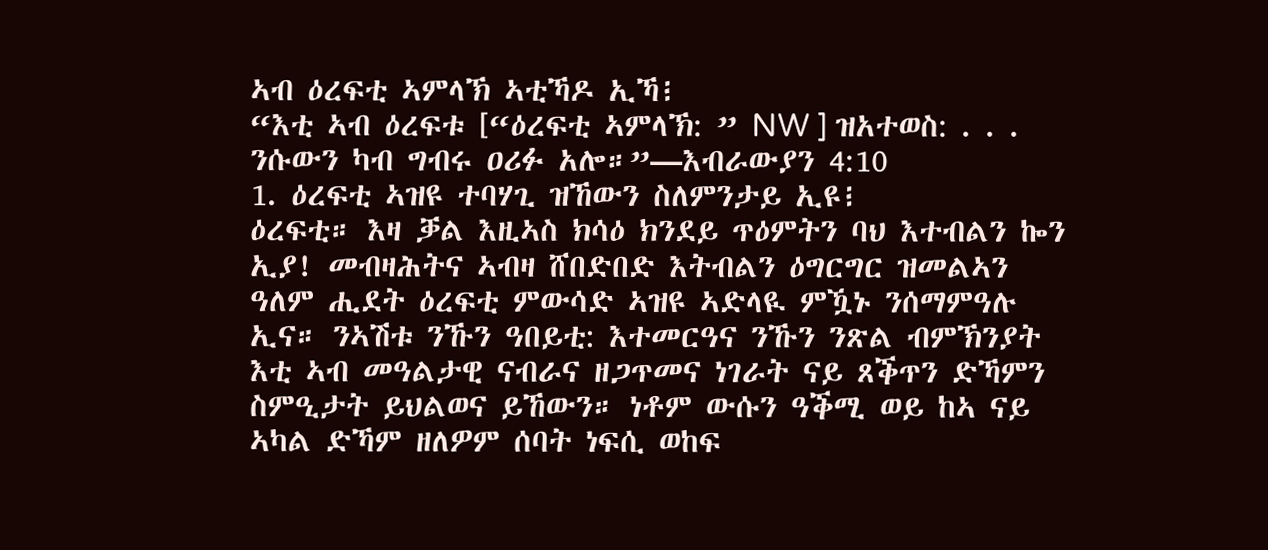ኣብ ዕረፍቲ ኣምላኽ ኣቲኻዶ ኢኻ፧
“እቲ ኣብ ዕረፍቱ [“ዕረፍቲ ኣምላኽ: ” NW ] ዝአተወስ: . . . ንሱውን ካብ ግብሩ ዐሪፉ አሎ።”—እብራውያን 4:10
1. ዕረፍቲ ኣዝዩ ተባሃጊ ዝኸውን ስለምንታይ ኢዩ፧
ዕረፍቲ። እዛ ቓል እዚኣስ ክሳዕ ክንደይ ጥዕምትን ባህ እተብልን ኰን ኢያ! መብዛሕትና ኣብዛ ሸበድበድ እትብልን ዕግርግር ዝመልኣን ዓለም ሒደት ዕረፍቲ ምውሳድ ኣዝዩ ኣድላዪ ምዃኑ ንሰማምዓሉ ኢና። ንኣሽቱ ንኹን ዓበይቲ: እተመርዓና ንኹን ንጽል ብምኽንያት እቲ ኣብ መዓልታዊ ናብራና ዘጋጥመና ነገራት ናይ ጸቕጥን ድኻምን ስምዒታት ይህልወና ይኸውን። ነቶም ውሱን ዓቕሚ ወይ ከኣ ናይ ኣካል ድኻም ዘለዎም ሰባት ነፍሲ ወከፍ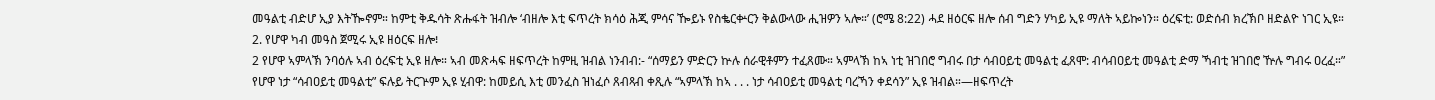መዓልቲ ብድሆ ኢያ እትዀኖም። ከምቲ ቅዱሳት ጽሑፋት ዝብሎ ‘ብዘሎ እቲ ፍጥረት ክሳዕ ሕጂ ምሳና ዀይኑ የስቈርቍርን ቅልውላው ሒዝዎን ኣሎ።’ (ሮሜ 8:22) ሓደ ዘዕርፍ ዘሎ ሰብ ግድን ሃካይ ኢዩ ማለት ኣይኰነን። ዕረፍቲ: ወድሰብ ክረኽቦ ዘድልዮ ነገር ኢዩ።
2. የሆዋ ካብ መዓስ ጀሚሩ ኢዩ ዘዕርፍ ዘሎ፧
2 የሆዋ ኣምላኽ ንባዕሉ ኣብ ዕረፍቲ ኢዩ ዘሎ። ኣብ መጽሓፍ ዘፍጥረት ከምዚ ዝብል ነንብብ:- “ሰማይን ምድርን ኵሉ ሰራዊቶምን ተፈጸሙ። ኣምላኽ ከኣ ነቲ ዝገበሮ ግብሩ በታ ሳብዐይቲ መዓልቲ ፈጸሞ: ብሳብዐይቲ መዓልቲ ድማ ኻብቲ ዝገበሮ ዅሉ ግብሩ ዐረፈ።” የሆዋ ነታ “ሳብዐይቲ መዓልቲ” ፍሉይ ትርጕም ኢዩ ሂብዋ: ከመይሲ እቲ መንፈስ ዝነፈሶ ጸብጻብ ቀጺሉ “ኣምላኽ ከኣ . . . ነታ ሳብዐይቲ መዓልቲ ባረኻን ቀደሳን” ኢዩ ዝብል።—ዘፍጥረት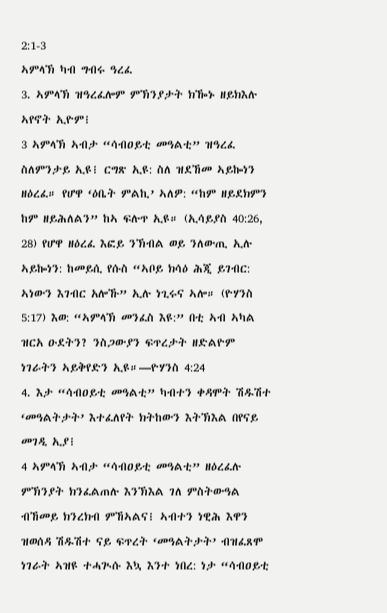2:1-3
ኣምላኽ ካብ ግብሩ ዓረፈ
3. ኣምላኽ ዝዓረፈሎም ምኽንያታት ክዀኑ ዘይክእሉ ኣየኖት ኢዮም፧
3 ኣምላኽ ኣብታ “ሳብዐይቲ መዓልቲ” ዝዓረፈ ስለምንታይ ኢዩ፧ ርግጽ ኢዩ: ስለ ዝደኸመ ኣይኰነን ዘዕረፈ። የሆዋ ‘ዕቤት ምልኪ’ ኣለዎ: “ከም ዘይደክምን ከም ዘይሕለልን” ከኣ ፍሉጥ ኢዩ። (ኢሳይያስ 40:26, 28) የሆዋ ዘዕረፈ እፎይ ንኽብል ወይ ንለውጢ ኢሉ ኣይኰነን: ከመይሲ የሱስ “ኣቦይ ክሳዕ ሕጂ ይገብር: ኣነውን እገብር አሎኹ” ኢሉ ነጊሩና ኣሎ። (ዮሃንስ 5:17) እወ: “ኣምላኽ መንፈስ እዩ:” በቲ ኣብ ኣካል ዝርአ ዑደትን? ንስጋውያን ፍጥረታት ዘድልዮም ነገራትን ኣይቅየድን ኢዩ።—ዮሃንስ 4:24
4. እታ “ሳብዐይቲ መዓልቲ” ካብተን ቀዳሞት ሽዱሽተ ‘መዓልትታት’ እተፈለየት ክትከውን እትኽእል በየናይ መገዲ ኢያ፧
4 ኣምላኽ ኣብታ “ሳብዐይቲ መዓልቲ” ዘዕረፈሉ ምኽንያት ክንፈልጠሉ እንኽእል ገለ ምስትውዓል ብኸመይ ክንረክብ ምኸኣልና፧ ኣብተን ነዊሕ እዋን ዝወሰዳ ሽዱሽተ ናይ ፍጥረት ‘መዓልትታት’ ብዝፈጸሞ ነገራት ኣዝዩ ተሓጒሱ እኳ እንተ ነበረ: ነታ “ሳብዐይቲ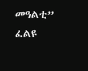መዓልቲ” ፈልዩ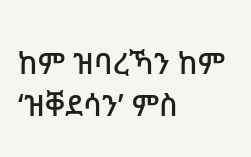ከም ዝባረኻን ከም ‘ዝቐደሳን’ ምስ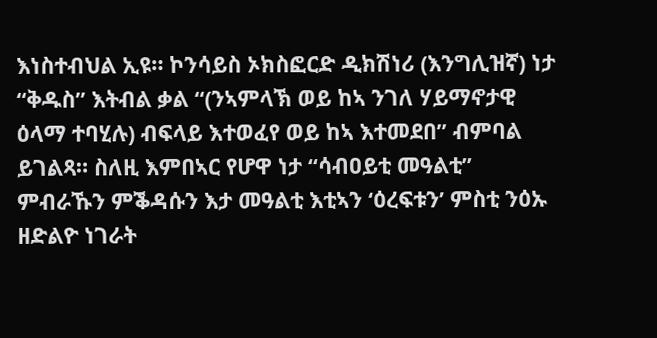እነስተብህል ኢዩ። ኮንሳይስ ኦክስፎርድ ዲክሽነሪ (እንግሊዝኛ) ነታ “ቅዱስ” እትብል ቃል “(ንኣምላኽ ወይ ከኣ ንገለ ሃይማኖታዊ ዕላማ ተባሂሉ) ብፍላይ እተወፈየ ወይ ከኣ እተመደበ” ብምባል ይገልጻ። ስለዚ እምበኣር የሆዋ ነታ “ሳብዐይቲ መዓልቲ” ምብራኹን ምቕዳሱን እታ መዓልቲ እቲኣን ‘ዕረፍቱን’ ምስቲ ንዕኡ ዘድልዮ ነገራት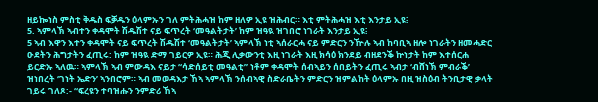ዘይኰነስ ምስቲ ቅዱስ ፍቓዱን ዕላምኡን ገለ ምትሕሓዝ ከም ዘለዎ ኢዩ ዝሕብር። እቲ ምትሕሓዝ እቲ እንታይ ኢዩ፧
5. ኣምላኽ ኣብተን ቀዳሞት ሽዱሽተ ናይ ፍጥረት ‘መዓልትታት’ ከም ዝዓዪ ዝገበሮ ነገራት እንታይ ኢዩ፧
5 ኣብ እዋን እተን ቀዳሞት ናይ ፍጥረት ሽዱሽተ ‘መዓልትታት’ ኣምላኽ ነቲ ኣሰራርሓ ናይ ምድርን ንዅሉ ኣብ ከባቢኣ ዘሎ ነገራትን ዘመሓድር ዑደትን ሕግታትን ፈጢሩ: ከም ዝዓዪ ድማ ገይርዎ ኢዩ። ሕጂ ሊቃውንቲ እዚ ነገራት እዚ ክሳዕ ክንደይ ብዘደንቕ ኵነታት ከም እተሰርሐ ይርድኡ ኣለዉ። ኣምላኽ ኣብ ምውዳእ ናይታ “ሳድሰይቲ መዓልቲ” ነቶም ቀዳሞት ሰብኣይን ሰበይትን ፈጢሩ ኣብታ ‘ብሸነኽ ምብራቕ’ ዝነበረት ‘ገነት ኤድን’ ኣንበሮም። ኣብ መወዳእታ ኸኣ ኣምላኽ ንሰብኣዊ ስድራቤትን ምድርን ዝምልከት ዕላምኡ በዚ ዝስዕብ ትንቢታዊ ቃላት ገይሩ ገለጾ:- “ፍረዩን ተባዝሑን ንምድሪ ኸኣ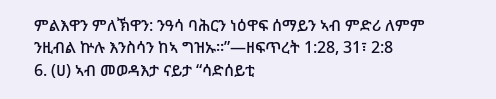ምልእዋን ምለኽዋን: ንዓሳ ባሕርን ነዕዋፍ ሰማይን ኣብ ምድሪ ለምም ንዚብል ኵሉ እንስሳን ከኣ ግዝኡ።”—ዘፍጥረት 1:28, 31፣ 2:8
6. (ሀ) ኣብ መወዳእታ ናይታ “ሳድሰይቲ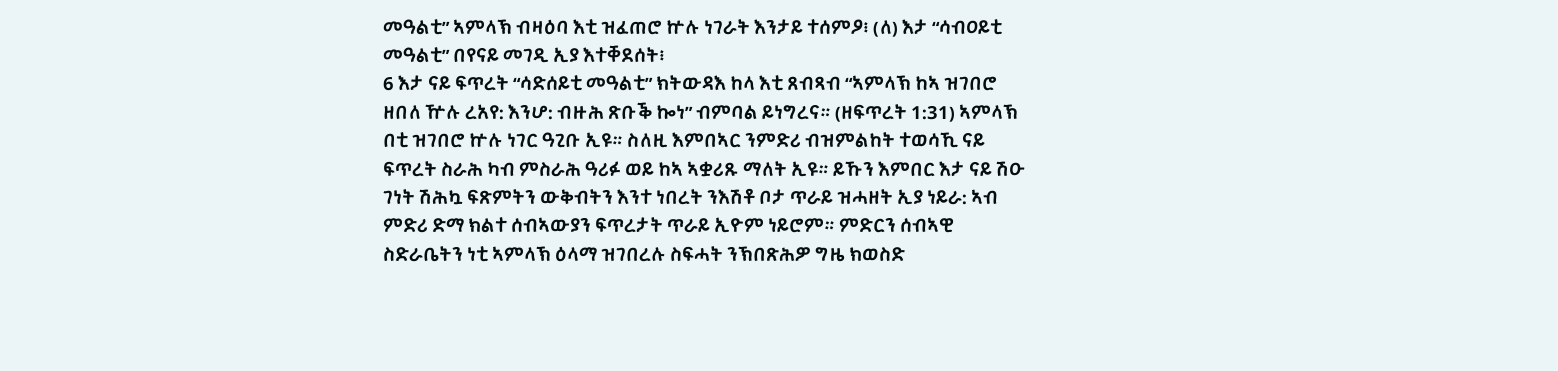መዓልቲ” ኣምላኽ ብዛዕባ እቲ ዝፈጠሮ ኵሉ ነገራት እንታይ ተሰምዖ፧ (ለ) እታ “ሳብዐይቲ መዓልቲ” በየናይ መገዲ ኢያ እተቐደሰት፧
6 እታ ናይ ፍጥረት “ሳድሰይቲ መዓልቲ” ክትውዳእ ከላ እቲ ጸብጻብ “ኣምላኽ ከኣ ዝገበሮ ዘበለ ዅሉ ረአየ: እንሆ: ብዙሕ ጽቡቕ ኰነ” ብምባል ይነግረና። (ዘፍጥረት 1:31) ኣምላኽ በቲ ዝገበሮ ኵሉ ነገር ዓጊቡ ኢዩ። ስለዚ እምበኣር ንምድሪ ብዝምልከት ተወሳኺ ናይ ፍጥረት ስራሕ ካብ ምስራሕ ዓሪፉ ወይ ከኣ ኣቋሪጹ ማለት ኢዩ። ይኹን እምበር እታ ናይ ሽዑ ገነት ሽሕኳ ፍጽምትን ውቅብትን እንተ ነበረት ንእሽቶ ቦታ ጥራይ ዝሓዘት ኢያ ነይራ: ኣብ ምድሪ ድማ ክልተ ሰብኣውያን ፍጥረታት ጥራይ ኢዮም ነይሮም። ምድርን ሰብኣዊ ስድራቤትን ነቲ ኣምላኽ ዕላማ ዝገበረሉ ስፍሓት ንኽበጽሕዎ ግዜ ክወስድ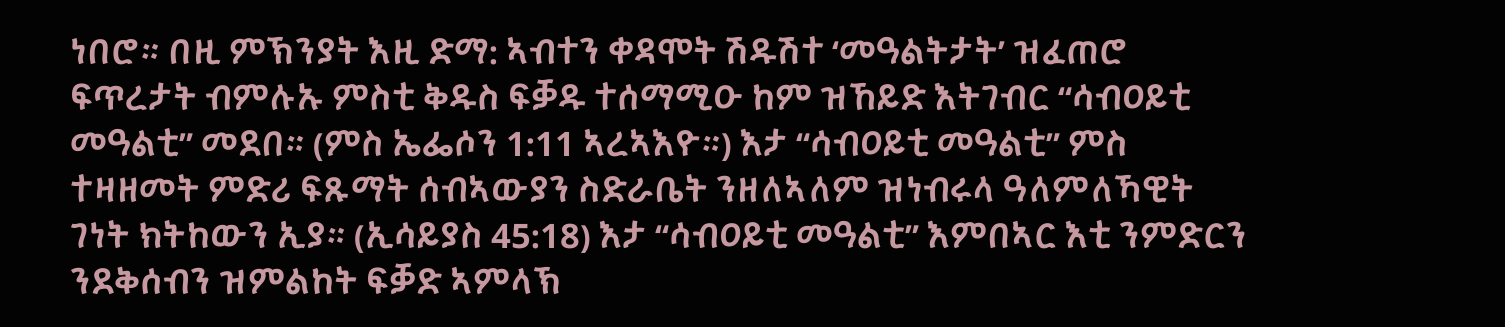ነበሮ። በዚ ምኽንያት እዚ ድማ: ኣብተን ቀዳሞት ሽዱሽተ ‘መዓልትታት’ ዝፈጠሮ ፍጥረታት ብምሉኡ ምስቲ ቅዱስ ፍቓዱ ተሰማሚዑ ከም ዝኸይድ እትገብር “ሳብዐይቲ መዓልቲ” መደበ። (ምስ ኤፌሶን 1:11 ኣረኣእዮ።) እታ “ሳብዐይቲ መዓልቲ” ምስ ተዛዘመት ምድሪ ፍጹማት ሰብኣውያን ስድራቤት ንዘለኣለም ዝነብሩላ ዓለምለኻዊት ገነት ክትከውን ኢያ። (ኢሳይያስ 45:18) እታ “ሳብዐይቲ መዓልቲ” እምበኣር እቲ ንምድርን ንደቅሰብን ዝምልከት ፍቓድ ኣምላኽ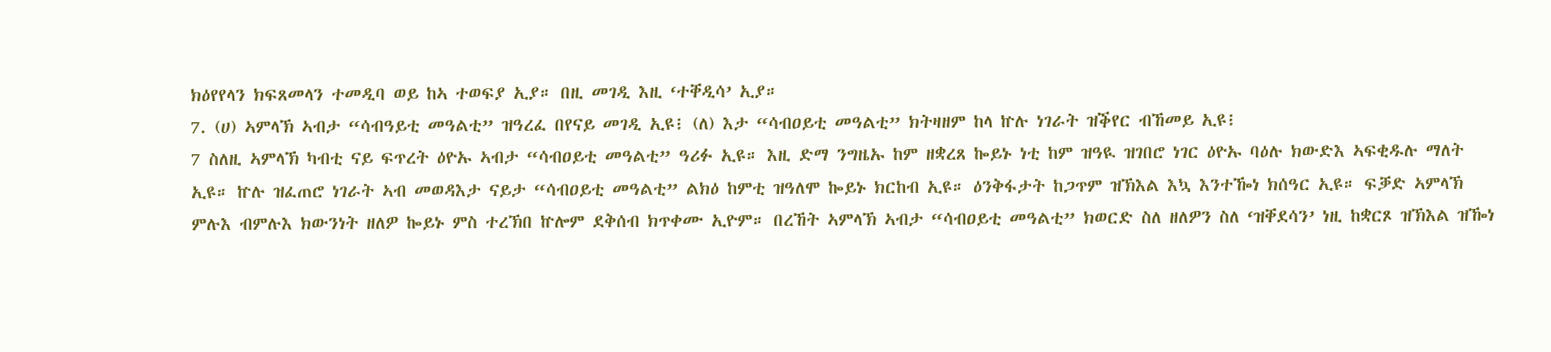ክዕየየላን ክፍጸመላን ተመዲባ ወይ ከኣ ተወፍያ ኢያ። በዚ መገዲ እዚ ‘ተቐዲሳ’ ኢያ።
7. (ሀ) ኣምላኽ ኣብታ “ሳብዓይቲ መዓልቲ” ዝዓረፈ በየናይ መገዲ ኢዩ፧ (ለ) እታ “ሳብዐይቲ መዓልቲ” ክትዛዘም ከላ ኵሉ ነገራት ዝቕየር ብኸመይ ኢዩ፧
7 ስለዚ ኣምላኽ ካብቲ ናይ ፍጥረት ዕዮኡ ኣብታ “ሳብዐይቲ መዓልቲ” ዓሪፉ ኢዩ። እዚ ድማ ንግዜኡ ከም ዘቋረጸ ኰይኑ ነቲ ከም ዝዓዪ ዝገበሮ ነገር ዕዮኡ ባዕሉ ክውድእ ኣፍቂዱሉ ማለት ኢዩ። ኵሉ ዝፈጠሮ ነገራት ኣብ መወዳእታ ናይታ “ሳብዐይቲ መዓልቲ” ልክዕ ከምቲ ዝዓለሞ ኰይኑ ክርከብ ኢዩ። ዕንቅፋታት ከጋጥም ዝኽእል እኳ እንተዀነ ክሰዓር ኢዩ። ፍቓድ ኣምላኽ ምሉእ ብምሉእ ክውንነት ዘለዎ ኰይኑ ምስ ተረኽበ ኵሎም ደቅሰብ ክጥቀሙ ኢዮም። በረኸት ኣምላኽ ኣብታ “ሳብዐይቲ መዓልቲ” ክወርድ ስለ ዘለዎን ስለ ‘ዝቐደሳን’ ነዚ ከቋርጾ ዝኽእል ዝዀነ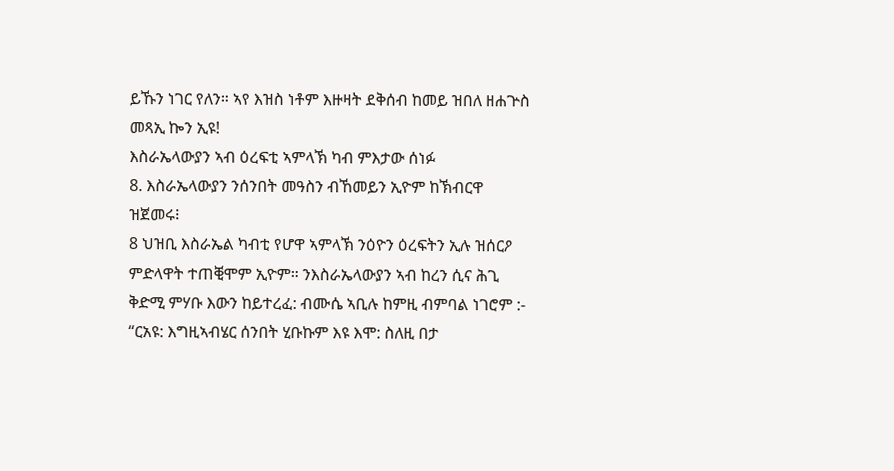ይኹን ነገር የለን። ኣየ እዝስ ነቶም እዙዛት ደቅሰብ ከመይ ዝበለ ዘሐጕስ መጻኢ ኰን ኢዩ!
እስራኤላውያን ኣብ ዕረፍቲ ኣምላኽ ካብ ምእታው ሰነፉ
8. እስራኤላውያን ንሰንበት መዓስን ብኸመይን ኢዮም ከኽብርዋ ዝጀመሩ፧
8 ህዝቢ እስራኤል ካብቲ የሆዋ ኣምላኽ ንዕዮን ዕረፍትን ኢሉ ዝሰርዖ ምድላዋት ተጠቒሞም ኢዮም። ንእስራኤላውያን ኣብ ከረን ሲና ሕጊ ቅድሚ ምሃቡ እውን ከይተረፈ: ብሙሴ ኣቢሉ ከምዚ ብምባል ነገሮም :- “ርአዩ: እግዚኣብሄር ሰንበት ሂቡኩም እዩ እሞ: ስለዚ በታ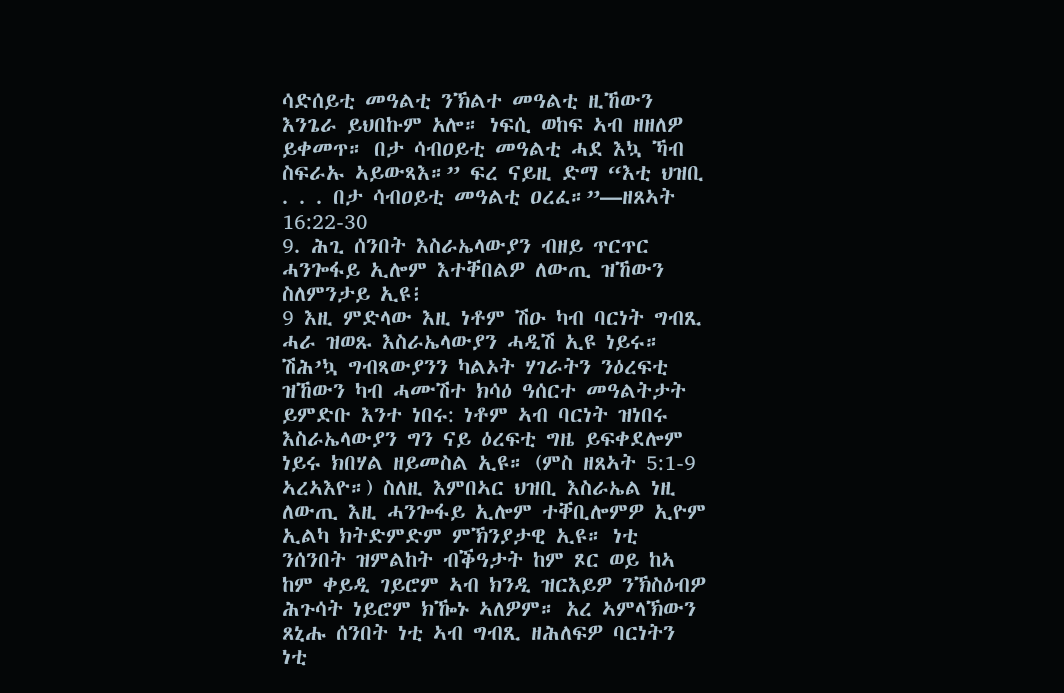ሳድሰይቲ መዓልቲ ንኽልተ መዓልቲ ዚኸውን እንጌራ ይህበኩም አሎ። ነፍሲ ወከፍ ኣብ ዘዘለዎ ይቀመጥ። በታ ሳብዐይቲ መዓልቲ ሓደ እኳ ኻብ ስፍራኡ ኣይውጻእ።” ፍረ ናይዚ ድማ “እቲ ህዝቢ . . . በታ ሳብዐይቲ መዓልቲ ዐረፈ።”—ዘጸኣት 16:22-30
9. ሕጊ ሰንበት እስራኤላውያን ብዘይ ጥርጥር ሓንጐፋይ ኢሎም እተቐበልዎ ለውጢ ዝኸውን ስለምንታይ ኢዩ፧
9 እዚ ምድላው እዚ ነቶም ሽዑ ካብ ባርነት ግብጺ ሓራ ዝወጹ እስራኤላውያን ሓዲሽ ኢዩ ነይሩ። ሽሕ’ኳ ግብጻውያንን ካልኦት ሃገራትን ንዕረፍቲ ዝኸውን ካብ ሓሙሽተ ክሳዕ ዓሰርተ መዓልትታት ይምድቡ እንተ ነበሩ: ነቶም ኣብ ባርነት ዝነበሩ እስራኤላውያን ግን ናይ ዕረፍቲ ግዜ ይፍቀደሎም ነይሩ ክበሃል ዘይመስል ኢዩ። (ምስ ዘጸኣት 5:1-9 ኣረኣእዮ።) ስለዚ እምበኣር ህዝቢ እስራኤል ነዚ ለውጢ እዚ ሓንጐፋይ ኢሎም ተቐቢሎምዎ ኢዮም ኢልካ ክትድምድም ምኽንያታዊ ኢዩ። ነቲ ንሰንበት ዝምልከት ብቕዓታት ከም ጾር ወይ ከኣ ከም ቀይዲ ገይሮም ኣብ ክንዲ ዝርእይዎ ንኽስዕብዎ ሕጉሳት ነይሮም ክዀኑ ኣለዎም። አረ ኣምላኽውን ጸኒሑ ሰንበት ነቲ ኣብ ግብጺ ዘሕለፍዎ ባርነትን ነቲ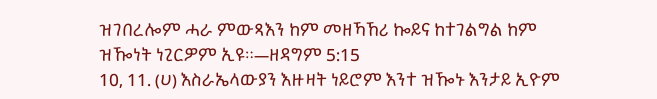ዝገበረሎም ሓራ ምውጻእን ከም መዘኻኸሪ ኰይና ከተገልግል ከም ዝዀነት ነጊርዎም ኢዩ።—ዘዳግም 5:15
10, 11. (ሀ) እስራኤላውያን እዙዛት ነይሮም እንተ ዝዀኑ እንታይ ኢዮም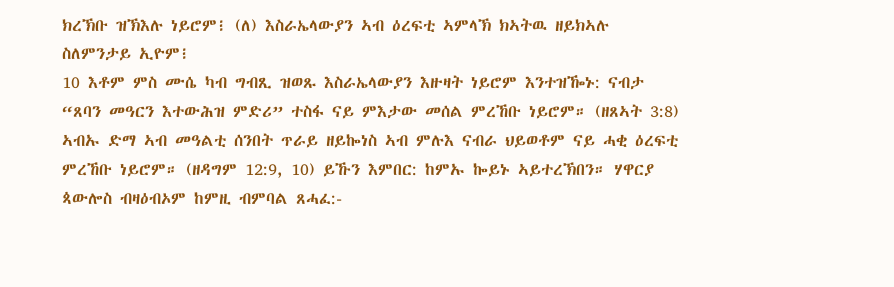ክረኽቡ ዝኽእሉ ነይሮም፧ (ለ) እስራኤላውያን ኣብ ዕረፍቲ ኣምላኽ ክኣትዉ ዘይክኣሉ ስለምንታይ ኢዮም፧
10 እቶም ምስ ሙሴ ካብ ግብጺ ዝወጹ እስራኤላውያን እዙዛት ነይሮም እንተዝዀኑ: ናብታ “ጸባን መዓርን እተውሕዝ ምድሪ” ተስፋ ናይ ምእታው መሰል ምረኸቡ ነይሮም። (ዘጸኣት 3:8) ኣብኡ ድማ ኣብ መዓልቲ ሰንበት ጥራይ ዘይኰነስ ኣብ ምሉእ ናብራ ህይወቶም ናይ ሓቂ ዕረፍቲ ምረኸቡ ነይሮም። (ዘዳግም 12:9, 10) ይኹን እምበር: ከምኡ ኰይኑ ኣይተረኽበን። ሃዋርያ ጳውሎስ ብዛዕብኦም ከምዚ ብምባል ጸሓፈ:-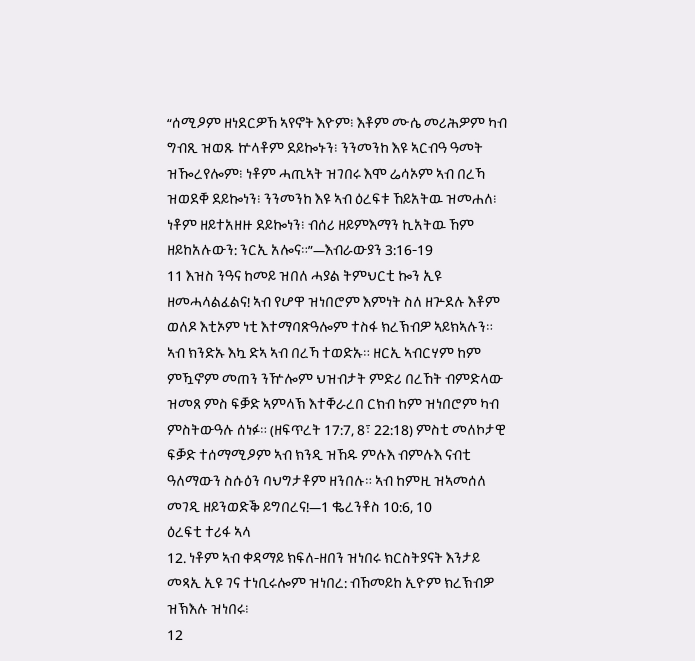“ሰሚዖም ዘነደርዎኸ ኣየኖት እዮም፧ እቶም ሙሴ መሪሕዎም ካብ ግብጺ ዝወጹ ኵላቶም ደይኰኑን፧ ንንመንከ እዩ ኣርብዓ ዓመት ዝዀረየሎም፧ ነቶም ሓጢኣት ዝገበሩ እሞ ሬሳኦም ኣብ በረኻ ዝወደቐ ደይኰነን፧ ንንመንከ እዩ ኣብ ዕረፍቱ ኸይአትዉ ዝመሐለ፧ ነቶም ዘይተአዘዙ ደይኰነን፧ ብሰሪ ዘይምእማን ኪአትዉ ኸም ዘይከአሉውን: ንርኢ አሎና።”—እብራውያን 3:16-19
11 እዝስ ንዓና ከመይ ዝበለ ሓያል ትምህርቲ ኰን ኢዩ ዘመሓላልፈልና! ኣብ የሆዋ ዝነበሮም እምነት ስለ ዘጕደሉ እቶም ወለዶ እቲኦም ነቲ እተማባጽዓሎም ተስፋ ክረኽብዎ ኣይክኣሉን። ኣብ ክንድኡ እኳ ድኣ ኣብ በረኻ ተወድኡ። ዘርኢ ኣብርሃም ከም ምዃኖም መጠን ንዅሎም ህዝብታት ምድሪ በረኸት ብምድላው ዝመጸ ምስ ፍቓድ ኣምላኽ እተቐራረበ ርክብ ከም ዝነበሮም ካብ ምስትውዓሉ ሰነፉ። (ዘፍጥረት 17:7, 8፣ 22:18) ምስቲ መለኮታዊ ፍቓድ ተሰማሚዖም ኣብ ክንዲ ዝኸዱ ምሉእ ብምሉእ ናብቲ ዓለማውን ስሱዕን ባህግታቶም ዘንበሉ። ኣብ ከምዚ ዝኣመሰለ መገዲ ዘይንወድቕ ይግበረና!—1 ቈረንቶስ 10:6, 10
ዕረፍቲ ተሪፋ ኣላ
12. ነቶም ኣብ ቀዳማይ ክፍለ-ዘበን ዝነበሩ ክርስትያናት እንታይ መጻኢ ኢዩ ገና ተነቢሩሎም ዝነበረ: ብኸመይከ ኢዮም ክረኽብዎ ዝኽእሉ ዝነበሩ፧
12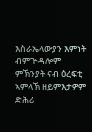እስራኤላውያን እምነት ብምጕዳሎም ምኽንያት ናብ ዕረፍቲ ኣምላኽ ዘይምእታዎም ድሕሪ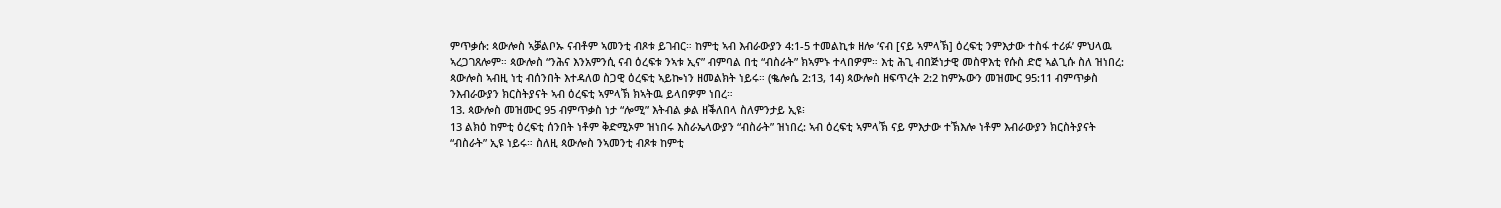ምጥቃሱ: ጳውሎስ ኣቓልቦኡ ናብቶም ኣመንቲ ብጾቱ ይገብር። ከምቲ ኣብ እብራውያን 4:1-5 ተመልኪቱ ዘሎ ‘ናብ [ናይ ኣምላኽ] ዕረፍቲ ንምእታው ተስፋ ተሪፉ’ ምህላዉ ኣረጋገጸሎም። ጳውሎስ “ንሕና እንአምንሲ ናብ ዕረፍቱ ንኣቱ ኢና” ብምባል በቲ “ብስራት” ክኣምኑ ተላበዎም። እቲ ሕጊ ብበጅነታዊ መስዋእቲ የሱስ ድሮ ኣልጊሱ ስለ ዝነበረ: ጳውሎስ ኣብዚ ነቲ ብሰንበት እተዳለወ ስጋዊ ዕረፍቲ ኣይኰነን ዘመልክት ነይሩ። (ቈሎሴ 2:13, 14) ጳውሎስ ዘፍጥረት 2:2 ከምኡውን መዝሙር 95:11 ብምጥቃስ ንእብራውያን ክርስትያናት ኣብ ዕረፍቲ ኣምላኽ ክኣትዉ ይላበዎም ነበረ።
13. ጳውሎስ መዝሙር 95 ብምጥቃስ ነታ “ሎሚ” እትብል ቃል ዘቕለበላ ስለምንታይ ኢዩ፧
13 ልክዕ ከምቲ ዕረፍቲ ሰንበት ነቶም ቅድሚኦም ዝነበሩ እስራኤላውያን “ብስራት” ዝነበረ: ኣብ ዕረፍቲ ኣምላኽ ናይ ምእታው ተኽእሎ ነቶም እብራውያን ክርስትያናት “ብስራት” ኢዩ ነይሩ። ስለዚ ጳውሎስ ንኣመንቲ ብጾቱ ከምቲ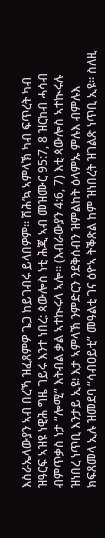እስራኤላውያን ኣብ በረኻ ዝፈጸምዎ ጌጋ ከይገብሩ ይላበዎም። ሽሕ’ኳ ኣምላኽ ካብ ፍጥረት ካብ ዝዓርፍ ኣዝዩ ነዊሕ ግዜ ገይሩ እንተ ነበረ: ጳውሎስ ነቲ ሕጂ ኣብ መዝሙር 95:7, 8 ዝርከብ ሓሳብ ብምጥቃስ ነታ “ሎሚ” እትብል ቃል ኣተኲሩላ ኣሎ። (እብራውያን 4:6, 7) እቲ ጳውሎስ ኣተኲሩሉ ዝነበረ ነጥቢ እንታይ ኢዩ፧ እታ ኣምላኽ ንምድርን ንደቅሰብን ዝምልከት ዕላምኡ ምሉእ ብምሉእ ክፍጸመላ ኢሉ ዝመደባ “ሳብዐይቲ” መዓልቲ ገና ዕዮኣ ትቕጽል ከም ዝነበረት ዝገልጽ ነጥቢ ኢዩ። ስለዚ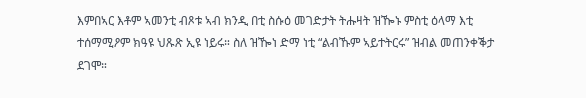እምበኣር እቶም ኣመንቲ ብጾቱ ኣብ ክንዲ በቲ ስሱዕ መገድታት ትሑዛት ዝዀኑ ምስቲ ዕላማ እቲ ተሰማሚዖም ክዓዩ ህጹጽ ኢዩ ነይሩ። ስለ ዝዀነ ድማ ነቲ “ልብኹም ኣይተትርሩ” ዝብል መጠንቀቕታ ደገሞ።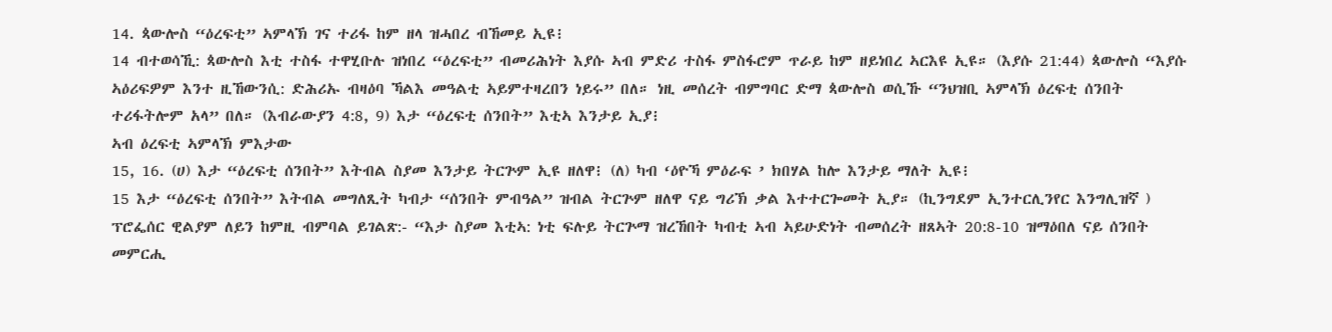14. ጳውሎስ “ዕረፍቲ” ኣምላኽ ገና ተሪፋ ከም ዘላ ዝሓበረ ብኸመይ ኢዩ፧
14 ብተወሳኺ: ጳውሎስ እቲ ተስፋ ተዋሂቡሉ ዝነበረ “ዕረፍቲ” ብመሪሕነት እያሱ ኣብ ምድሪ ተስፋ ምስፋሮም ጥራይ ከም ዘይነበረ ኣርእዩ ኢዩ። (እያሱ 21:44) ጳውሎስ “እያሱ ኣዕሪፍዎም እንተ ዚኸውንሲ: ድሕሪኡ ብዛዕባ ኻልእ መዓልቲ ኣይምተዛረበን ነይሩ” በለ። ነዚ መሰረት ብምግባር ድማ ጳውሎስ ወሲኹ “ንህዝቢ ኣምላኽ ዕረፍቲ ሰንበት ተሪፋትሎም አላ” በለ። (እብራውያን 4:8, 9) እታ “ዕረፍቲ ሰንበት” እቲኣ እንታይ ኢያ፧
ኣብ ዕረፍቲ ኣምላኽ ምእታው
15, 16. (ሀ) እታ “ዕረፍቲ ሰንበት” እትብል ስያመ እንታይ ትርጕም ኢዩ ዘለዋ፧ (ለ) ካብ ‘ዕዮኻ ምዕራፍ ’ ክበሃል ከሎ እንታይ ማለት ኢዩ፧
15 እታ “ዕረፍቲ ሰንበት” እትብል መግለጺት ካብታ “ሰንበት ምብዓል” ዝብል ትርጕም ዘለዋ ናይ ግሪኽ ቃል እተተርጐመት ኢያ። (ኪንግደም ኢንተርሊንየር እንግሊዝኛ ) ፕሮፌሰር ዊልያም ለይን ከምዚ ብምባል ይገልጽ:- “እታ ስያመ እቲኣ: ነቲ ፍሉይ ትርጕማ ዝረኸበት ካብቲ ኣብ ኣይሁድነት ብመሰረት ዘጸኣት 20:8-10 ዝማዕበለ ናይ ሰንበት መምርሒ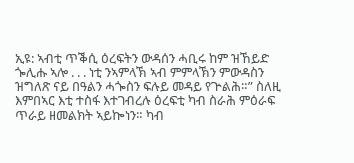ኢዩ: ኣብቲ ጥቕሲ ዕረፍትን ውዳሰን ሓቢሩ ከም ዝኸይድ ጐሊሑ ኣሎ . . . ነቲ ንኣምላኽ ኣብ ምምላኽን ምውዳስን ዝግለጽ ናይ በዓልን ሓጐስን ፍሉይ መዳይ የጕልሕ።” ስለዚ እምበኣር እቲ ተስፋ እተገብረሉ ዕረፍቲ ካብ ስራሕ ምዕራፍ ጥራይ ዘመልክት ኣይኰነን። ካብ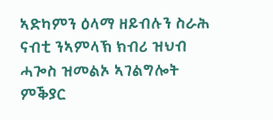ኣድካምን ዕላማ ዘይብሉን ስራሕ ናብቲ ንኣምላኽ ክብሪ ዝህብ ሓጐስ ዝመልኦ ኣገልግሎት ምቕያር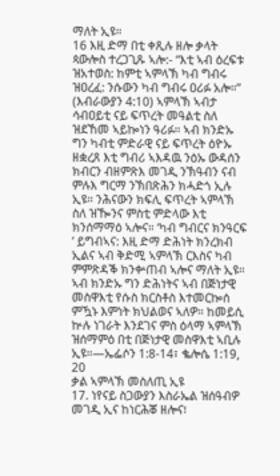ማለት ኢዩ።
16 እዚ ድማ በቲ ቀጺሉ ዘሎ ቃላት ጳውሎስ ተረጋጊጹ ኣሎ:- “እቲ ኣብ ዕረፍቱ ዝአተወስ: ከምቲ ኣምላኽ ካብ ግብሩ ዝዐረፈ: ንሱውን ካብ ግብሩ ዐሪፉ አሎ።” (እብራውያን 4:10) ኣምላኽ ኣብታ ሳብዐይቲ ናይ ፍጥረት መዓልቲ ስለ ዝደኸመ ኣይኰነን ዓሪፉ። ኣብ ክንድኡ ግን ካብቲ ምድራዊ ናይ ፍጥረት ዕዮኡ ዘቋረጸ እቲ ግብሪ ኣእዳዉ ንዕኡ ውዳሰን ክብርን ብዘምጽእ መገዲ ንኽዓብን ናብ ምሉእ ግርማ ንኽበጽሕን ክሓድጎ ኢሉ ኢዩ። ንሕናውን ክፍሊ ፍጥረት ኣምላኽ ስለ ዝዀንና ምስቲ ምድላው እቲ ክንሰማማዕ ኣሎና። ‘ካብ ግብርና ክንዓርፍ ’ ይግብኣና: እዚ ድማ ድሕነት ክንረክብ ኢልና ኣብ ቅድሚ ኣምላኽ ርእስና ካብ ምምጽዳቕ ክንቍጠብ ኣሎና ማለት ኢዩ። ኣብ ክንድኡ ግን ድሕነትና ኣብ በጅነታዊ መስዋእቲ የሱስ ክርስቶስ እተመርኰሰ ምዃኑ እምነት ክህልወና ኣለዎ። ከመይሲ ኵሉ ነገራት እንደገና ምስ ዕላማ ኣምላኽ ዝሰማምዕ በቲ በጅነታዊ መስዋእቲ ኣቢሉ ኢዩ።—ኤፌሶን 1:8-14፣ ቈሎሴ 1:19, 20
ቃል ኣምላኽ መስለጢ ኢዩ
17. ነየናይ ስጋውያን እስራኤል ዝሰዓብዎ መገዲ ኢና ከነርሕቖ ዘሎና፧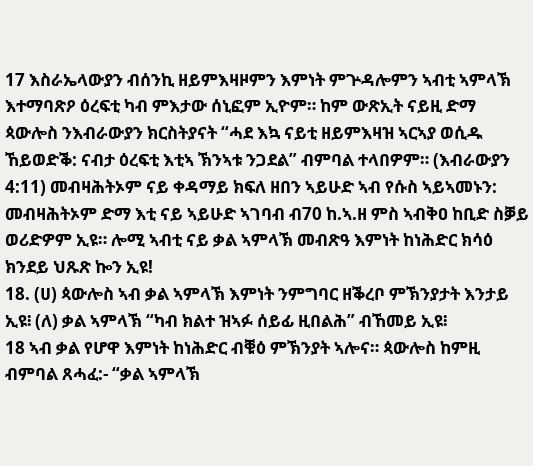17 እስራኤላውያን ብሰንኪ ዘይምእዛዞምን እምነት ምጕዳሎምን ኣብቲ ኣምላኽ እተማባጽዖ ዕረፍቲ ካብ ምእታው ሰኒፎም ኢዮም። ከም ውጽኢት ናይዚ ድማ ጳውሎስ ንእብራውያን ክርስትያናት “ሓደ እኳ ናይቲ ዘይምእዛዝ ኣርኣያ ወሲዱ ኸይወድቕ: ናብታ ዕረፍቲ እቲኣ ኽንኣቱ ንጋደል” ብምባል ተላበዎም። (እብራውያን 4:11) መብዛሕትኦም ናይ ቀዳማይ ክፍለ ዘበን ኣይሁድ ኣብ የሱስ ኣይኣመኑን: መብዛሕትኦም ድማ እቲ ናይ ኣይሁድ ኣገባብ ብ70 ከ.ኣ.ዘ ምስ ኣብቅዐ ከቢድ ስቓይ ወሪድዎም ኢዩ። ሎሚ ኣብቲ ናይ ቃል ኣምላኽ መብጽዓ እምነት ከነሕድር ክሳዕ ክንደይ ህጹጽ ኰን ኢዩ!
18. (ሀ) ጳውሎስ ኣብ ቃል ኣምላኽ እምነት ንምግባር ዘቕረቦ ምኽንያታት እንታይ ኢዩ፧ (ለ) ቃል ኣምላኽ “ካብ ክልተ ዝኣፉ ሰይፊ ዚበልሕ” ብኸመይ ኢዩ፧
18 ኣብ ቃል የሆዋ እምነት ከነሕድር ብቑዕ ምኽንያት ኣሎና። ጳውሎስ ከምዚ ብምባል ጸሓፈ:- “ቃል ኣምላኽ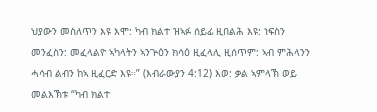ህያውን መስለጥን እዩ እሞ: ካብ ክልተ ዝኣፉ ሰይፊ ዚበልሕ እዩ: ነፍስን መንፈስን: መፈላልዮ ኣካላትን ኣንጕዕን ክሳዕ ዚፈላሊ ዚሰጥም: ኣብ ምሕላንን ሓሳብ ልብን ከኣ ዚፈርድ እዩ።” (እብራውያን 4:12) እወ: ቃል ኣምላኽ ወይ መልእኽቱ “ካብ ክልተ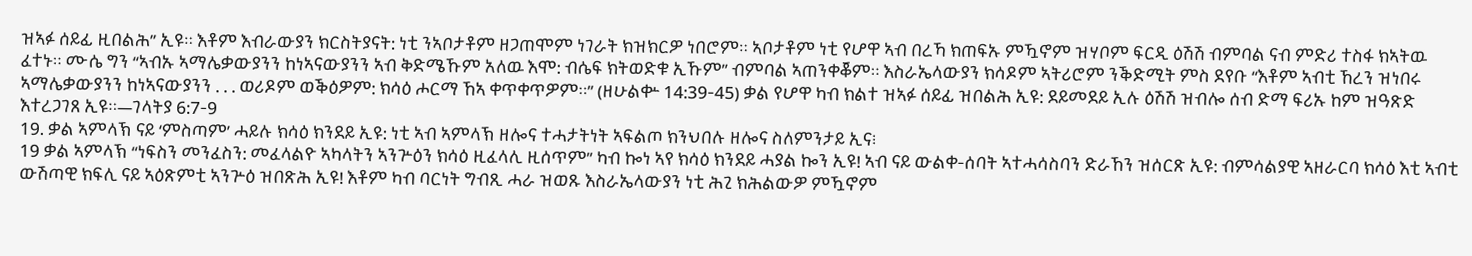ዝኣፉ ሰይፊ ዚበልሕ” ኢዩ። እቶም እብራውያን ክርስትያናት: ነቲ ንኣቦታቶም ዘጋጠሞም ነገራት ክዝክርዎ ነበሮም። ኣቦታቶም ነቲ የሆዋ ኣብ በረኻ ክጠፍኡ ምዃኖም ዝሃቦም ፍርዲ ዕሽሽ ብምባል ናብ ምድሪ ተስፋ ክኣትዉ ፈተኑ። ሙሴ ግን “ኣብኡ ኣማሌቃውያንን ከነኣናውያንን ኣብ ቅድሜኹም አለዉ እሞ: ብሴፍ ክትወድቁ ኢኹም” ብምባል ኣጠንቀቖም። እስራኤላውያን ክሳዶም ኣትሪሮም ንቕድሚት ምስ ደየቡ “እቶም ኣብቲ ኸረን ዝነበሩ ኣማሌቃውያንን ከነኣናውያንን . . . ወሪዶም ወቕዕዎም: ክሳዕ ሖርማ ኸኣ ቀጥቀጥዎም።” (ዘሁልቍ 14:39-45) ቃል የሆዋ ካብ ክልተ ዝኣፉ ሰይፊ ዝበልሕ ኢዩ: ደይመደይ ኢሉ ዕሽሽ ዝብሎ ሰብ ድማ ፍሪኡ ከም ዝዓጽድ እተረጋገጸ ኢዩ።—ገላትያ 6:7-9
19. ቃል ኣምላኽ ናይ ‘ምስጣም’ ሓይሉ ክሳዕ ክንደይ ኢዩ: ነቲ ኣብ ኣምላኽ ዘሎና ተሓታትነት ኣፍልጦ ክንህበሉ ዘሎና ስለምንታይ ኢና፧
19 ቃል ኣምላኽ “ነፍስን መንፈስን: መፈላልዮ ኣካላትን ኣንጕዕን ክሳዕ ዚፈላሊ ዚሰጥም” ካብ ኰነ ኣየ ክሳዕ ክንደይ ሓያል ኰን ኢዩ! ኣብ ናይ ውልቀ-ሰባት ኣተሓሳስባን ድራኸን ዝሰርጽ ኢዩ: ብምሳልያዊ ኣዘራርባ ክሳዕ እቲ ኣብቲ ውሽጣዊ ክፍሊ ናይ ኣዕጽምቲ ኣንጕዕ ዝበጽሕ ኢዩ! እቶም ካብ ባርነት ግብጺ ሓራ ዝወጹ እስራኤላውያን ነቲ ሕጊ ክሕልውዎ ምዃኖም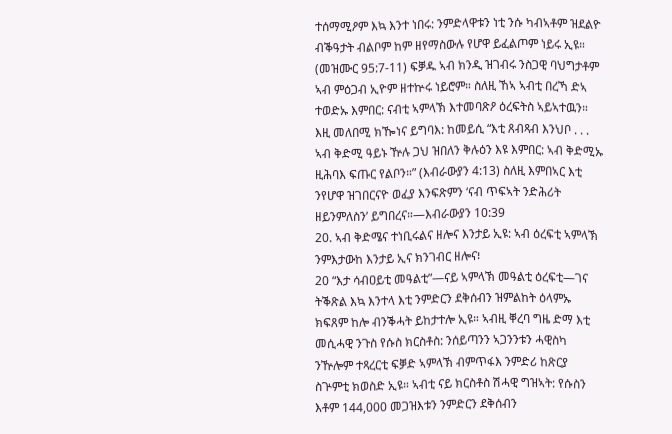ተሰማሚዖም እኳ እንተ ነበሩ: ንምድላዋቱን ነቲ ንሱ ካብኣቶም ዝደልዮ ብቕዓታት ብልቦም ከም ዘየማስውሉ የሆዋ ይፈልጦም ነይሩ ኢዩ። (መዝሙር 95:7-11) ፍቓዱ ኣብ ክንዲ ዝገብሩ ንስጋዊ ባህግታቶም ኣብ ምዕጋብ ኢዮም ዘተኵሩ ነይሮም። ስለዚ ኸኣ ኣብቲ በረኻ ድኣ ተወድኡ እምበር: ናብቲ ኣምላኽ እተመባጽዖ ዕረፍትስ ኣይኣተዉን። እዚ መለበሚ ክዀነና ይግባእ: ከመይሲ “እቲ ጸብጻብ እንህቦ . . . ኣብ ቅድሚ ዓይኑ ዅሉ ጋህ ዝበለን ቅሉዕን እዩ እምበር: ኣብ ቅድሚኡ ዚሕባእ ፍጡር የልቦን።” (እብራውያን 4:13) ስለዚ እምበኣር እቲ ንየሆዋ ዝገበርናዮ ወፈያ እንፍጽምን ‘ናብ ጥፍኣት ንድሕሪት ዘይንምለስን’ ይግበረና።—እብራውያን 10:39
20. ኣብ ቅድሜና ተነቢሩልና ዘሎና እንታይ ኢዩ: ኣብ ዕረፍቲ ኣምላኽ ንምእታውከ እንታይ ኢና ክንገብር ዘሎና፧
20 “እታ ሳብዐይቲ መዓልቲ”—ናይ ኣምላኽ መዓልቲ ዕረፍቲ—ገና ትቕጽል እኳ እንተላ እቲ ንምድርን ደቅሰብን ዝምልከት ዕላምኡ ክፍጸም ከሎ ብንቕሓት ይከታተሎ ኢዩ። ኣብዚ ቐረባ ግዜ ድማ እቲ መሲሓዊ ንጉስ የሱስ ክርስቶስ: ንሰይጣንን ኣጋንንቱን ሓዊስካ ንዅሎም ተጻረርቲ ፍቓድ ኣምላኽ ብምጥፋእ ንምድሪ ከጽርያ ስጕምቲ ክወስድ ኢዩ። ኣብቲ ናይ ክርስቶስ ሽሓዊ ግዝኣት: የሱስን እቶም 144,000 መጋዝእቱን ንምድርን ደቅሰብን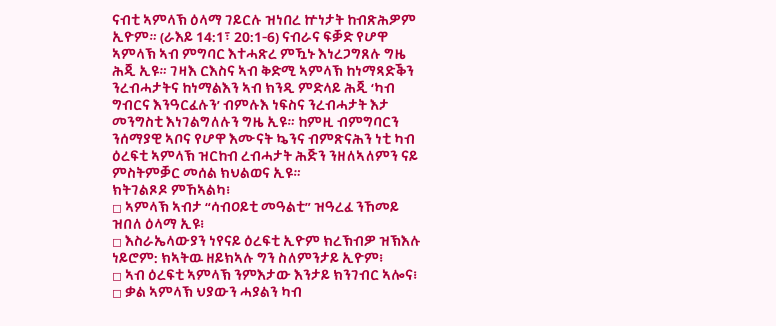ናብቲ ኣምላኽ ዕላማ ገይርሉ ዝነበረ ኵነታት ከብጽሕዎም ኢዮም። (ራእይ 14:1፣ 20:1-6) ናብራና ፍቓድ የሆዋ ኣምላኽ ኣብ ምግባር እተሓጽረ ምዃኑ እነረጋግጸሉ ግዜ ሕጂ ኢዩ። ገዛእ ርእስና ኣብ ቅድሚ ኣምላኽ ከነማጻድቕን ንረብሓታትና ከነማልእን ኣብ ክንዲ ምድላይ ሕጂ ‘ካብ ግብርና እንዓርፈሉን’ ብምሉእ ነፍስና ንረብሓታት እታ መንግስቲ እነገልግለሉን ግዜ ኢዩ። ከምዚ ብምግባርን ንሰማያዊ ኣቦና የሆዋ እሙናት ኴንና ብምጽናሕን ነቲ ካብ ዕረፍቲ ኣምላኽ ዝርከብ ረብሓታት ሕጅን ንዘለኣለምን ናይ ምስትምቓር መሰል ክህልወና ኢዩ።
ክትገልጾዶ ምኸኣልካ፧
◻ ኣምላኽ ኣብታ “ሳብዐይቲ መዓልቲ” ዝዓረፈ ንኸመይ ዝበለ ዕላማ ኢዩ፧
◻ እስራኤላውያን ነየናይ ዕረፍቲ ኢዮም ክረኽብዎ ዝኽእሉ ነይሮም: ክኣትዉ ዘይክኣሉ ግን ስለምንታይ ኢዮም፧
◻ ኣብ ዕረፍቲ ኣምላኽ ንምእታው እንታይ ክንገብር ኣሎና፧
◻ ቃል ኣምላኽ ህያውን ሓያልን ካብ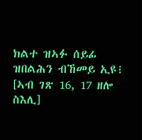ክልተ ዝኣፉ ሰይፊ ዝበልሕን ብኸመይ ኢዩ፧
[ኣብ ገጽ 16, 17 ዘሎ ስእሊ]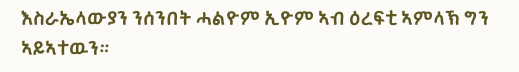እስራኤላውያን ንሰንበት ሓልዮም ኢዮም ኣብ ዕረፍቲ ኣምላኽ ግን ኣይኣተዉን።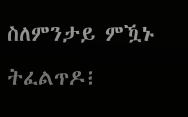ስለምንታይ ምዃኑ ትፈልጥዶ፧